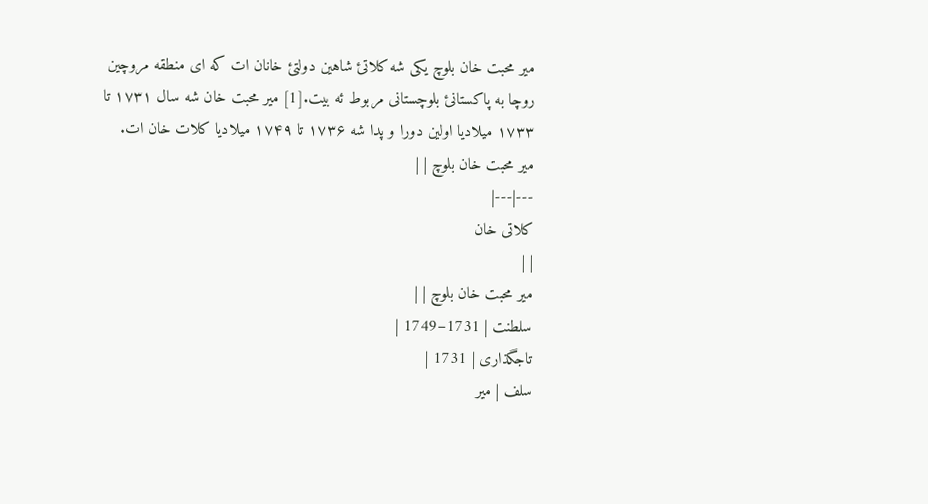میر محبت خان بلوچ یکی شه کلاتئ شاهین دولتئ خانان ات که ای منطقه مروچین روچا به پاکستانئ بلوچستانی مربوط ئه بیت.[1] میر محبت خان شه سال ۱۷۳۱ تا ۱۷۳۳ میلادیا اولین دورا و پدا شه ۱۷۳۶ تا ۱۷۴۹ میلادیا کلات خان ات.
میر محبت خان بلوچ | |
---|---|
کلاتی خان
| |
میر محبت خان بلوچ | |
سلطنت | 1731–1749 |
تاجگذاری | 1731 |
سلف | میر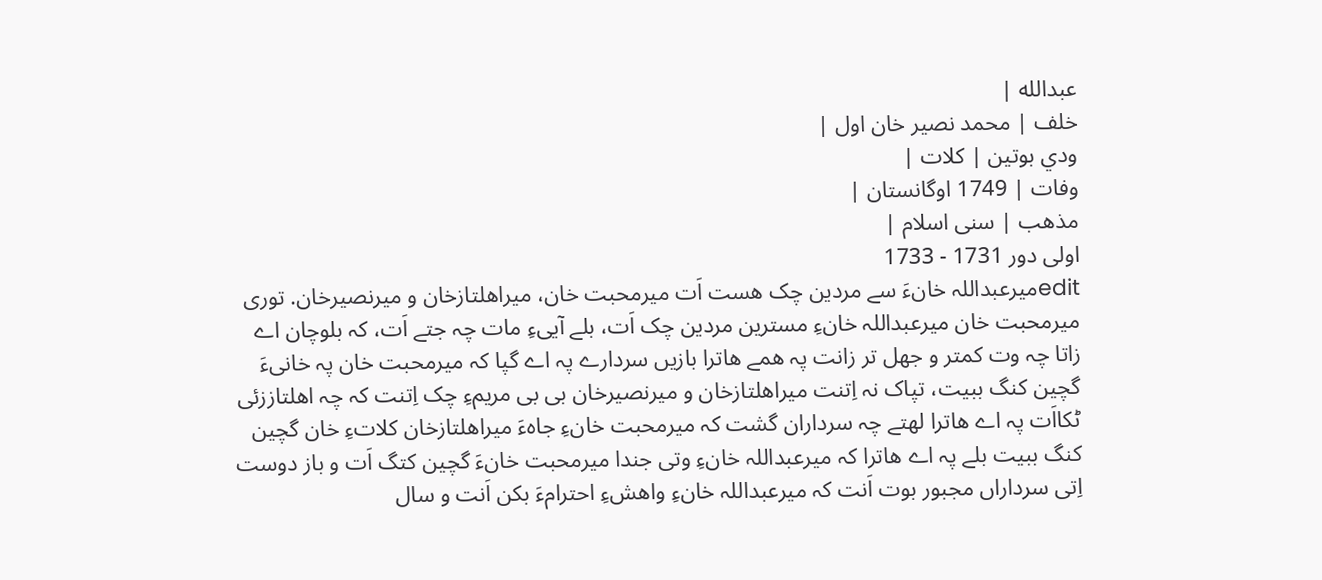عبدالله |
خلف | محمد نصیر خان اول |
ودي بوتین | کلات |
وفات | 1749 اوگانستان |
مذهب | سنی اسلام |
اولی دور 1731 - 1733
editمیرعبداللہ خانءَ سے مردین چک ھست اَت میرمحبت خان، میراھلتازخان و میرنصیرخان. توری میرمحبت خان میرعبداللہ خانءِ مسترین مردین چک اَت، بلے آییءِ مات چہ جتے اَت، کہ بلوچان اے زاتا چہ وت کمتر و جھل تر زانت پہ ھمے ھاترا بازیں سردارے پہ اے گپا کہ میرمحبت خان پہ خانیءَ گچین کنگ ببیت، تپاک نہ اِتنت میراھلتازخان و میرنصیرخان بی بی مریمءِ چک اِتنت کہ چہ اھلتاززئی ٹکااَت پہ اے ھاترا لھتے چہ سرداران گشت کہ میرمحبت خانءِ جاہءَ میراھلتازخان کلاتءِ خان گچین کنگ ببیت بلے پہ اے ھاترا کہ میرعبداللہ خانءِ وتی جندا میرمحبت خانءَ گچین کتگ اَت و باز دوست اِتی سرداراں مجبور بوت اَنت کہ میرعبداللہ خانءِ واھشءِ احترامءَ بکن اَنت و سال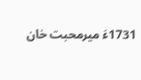1731ءَ میرمحبت خان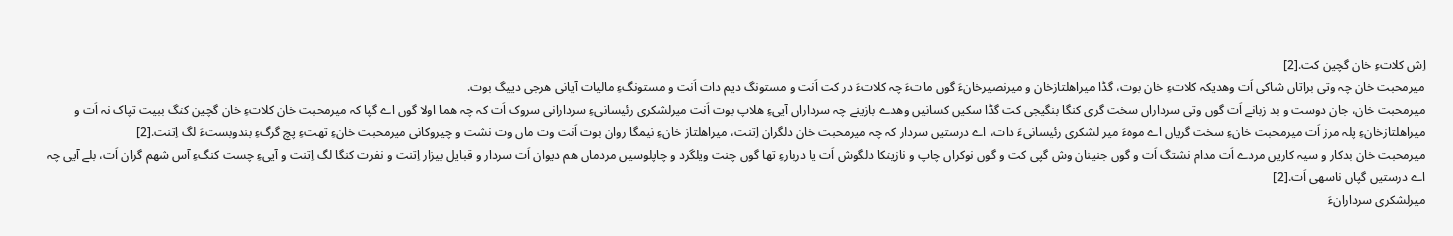اِش کلاتءِ خان گچین کت.[2]
میرمحبت خان چہ وتی براتاں شاکی اَت وھدیکہ کلاتءِ خان بوت، گڈا میراھلتازخان و میرنصیرخانءَ گوں ماتءَ چہ کلاتءَ در کت اَنت و مستونگ دیم دات اَنت و مستونگءِ مالیات آیانی ھرجی دییگ بوت.
میرمحبت خان، جان دوست و بد زبانے اَت گوں وتی سرداراں سخت گری کنگا بنگیجی کت گڈا سکیں کسانیں وھدے بازینے چہ سرداراں آییءِ ھلاپ بوت اَنت میرلشکری رئیسانیءِ سردارانی سروک اَت کہ چہ ھما اولا گوں اے گپا کہ میرمحبت خان کلاتءِ خان گچین کنگ ببیت تپاک نہ اَت و میراھلتازخانءِ پلہ مرز اَت میرمحبت خانءِ سخت گریاں اے موہءَ میر لشکری رئیسانیءَ دات، اے درستیں سردار کہ چہ میرمحبت خان دلگران اِتنت، میراھلتاز خانءِ نیمگا روان بوت اَنت وت ماں وت نشت و چیروکانی میرمحبت خانءِ تھتءِ پچ گرگءِ بندوبستءَ لگ اِتنت.[2]
میرمحبت خان بدکار و سیہ کاریں مردے اَت مدام نشتگ اَت و گوں جنینان وش گپی کت و گوں نوکراں چاپ و نازینکا دلگوش اَت یا دربارءِ تھا گوں چنت ویلگرد و چاپلوسیں مردماں ھم دیوان اَت سردار و قبایل بیزار اِتنت و نفرت کنگا لگ اِتنت و آییءِ چست کنگءِ آس شھم گران اَت، بلے آیی چہ اے درستیں گپاں ناسھی اَت.[2]
میرلشکری سردارانءَ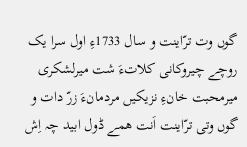گوں وت ترّاینت و سال 1733ءِ اول سرا یک روچے چیروکانی کلاتءَ شت میرلشکری میرمحبت خانءِ نزیکیں مردمانءَ زرّ دات و گوں وتی ترّاینت اَنت ھمے ڈول ابید چہ اِش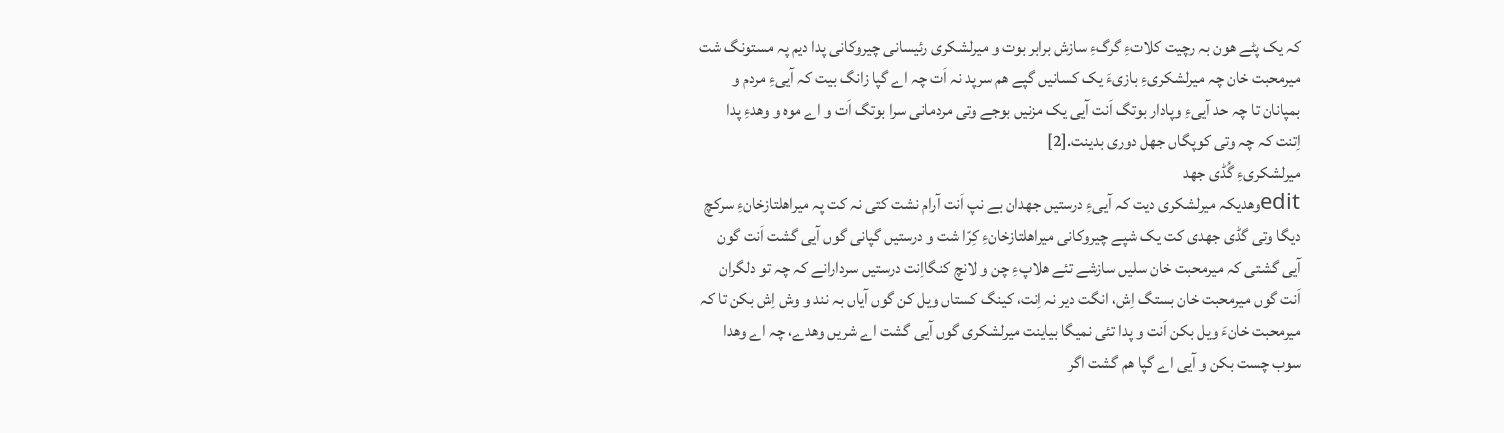کہ یک پٹے ھون بہ رچیت کلاتءِ گرگءِ سازش برابر بوت و میرلشکری رئیسانی چیروکانی پدا دیم پہ مستونگ شت میرمحبت خان چہ میرلشکریءِ بازیءَ یک کسانیں گپے ھم سرپد نہ اَت چہ اے گپا زانگ بیت کہ آییءِ مردم و بمپانان تا چہ حد آییءِ وپادار بوتگ اَنت آیی یک مزنیں بوجے وتی مردمانی سرا بوتگ اَت و اے موہ و وھدءِ پدا اِتنت کہ چہ وتی کوپگاں جھل دوری بدینت.[2]
میرلشکریءِ گُڈی جھد
editوھدیکہ میرلشکری دیت کہ آییءِ درستیں جھدان بے نپ اَنت آرام نشت کتی نہ کت پہ میراھلتازخانءِ سرکچ دیگا وتی گڈی جھدی کت یک شپے چیروکانی میراھلتازخانءِ کِرّا شت و درستیں گپانی گوں آیی گشت اَنت گون آیی گشتی کہ میرمحبت خان سلیں سازشے تئے ھلاپءِ چن و لانچ کنگااِنت درستیں سردارانے کہ چہ تو دلگران اَنت گوں میرمحبت خان بستگ اِش، انگت دیر نہ اِنت، کینگ کستاں ویل کن گوں آیاں بہ نند و وش اِش بکن تا کہ میرمحبت خانءَ ویل بکن اَنت و پدا تئی نمیگا بیاینت میرلشکری گوں آیی گشت اے شریں وھدے، چہ اے وھدا سوب چست بکن و آیی اے گپا ھم گشت اگر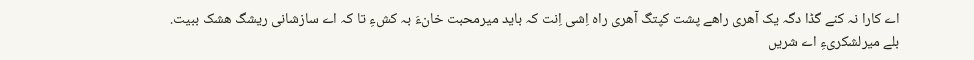اے کارا نہ کنے گڈا دگہ یک آھری راھے پشت کپتگ آھری راہ اِشی اِنت کہ باید میرمحبت خانءَ بہ کشءِ تا کہ اے سازشانی ریشگ ھشک ببیت.
بلے میرلشکریءِ اے شریں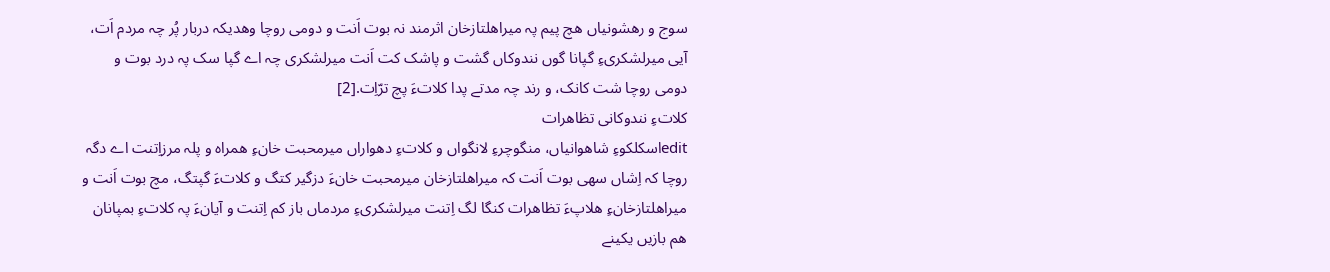سوج و رھشونیاں ھچ پیم پہ میراھلتازخان اثرمند نہ بوت اَنت و دومی روچا وھدیکہ دربار پُر چہ مردم اَت، آیی میرلشکریءِ گپانا گوں نندوکاں گشت و پاشک کت اَنت میرلشکری چہ اے گپا سک پہ درد بوت و دومی روچا شت کانک، و رند چہ مدتے پدا کلاتءَ پچ ترّاِت.[2]
کلاتءِ نندوکانی تظاھرات
editاسکلکوءِ شاھوانیاں، منگوچرءِ لانگواں و کلاتءِ دھواراں میرمحبت خانءِ ھمراہ و پلہ مرزاِتنت اے دگہ روچا کہ اِشاں سھی بوت اَنت کہ میراھلتازخان میرمحبت خانءَ دزگیر کتگ و کلاتءَ گپتگ، مچ بوت اَنت و میراھلتازخانءِ ھلاپءَ تظاھرات کنگا لگ اِتنت میرلشکریءِ مردماں باز کم اِتنت و آیانءَ پہ کلاتءِ بمپانان ھم بازیں یکینے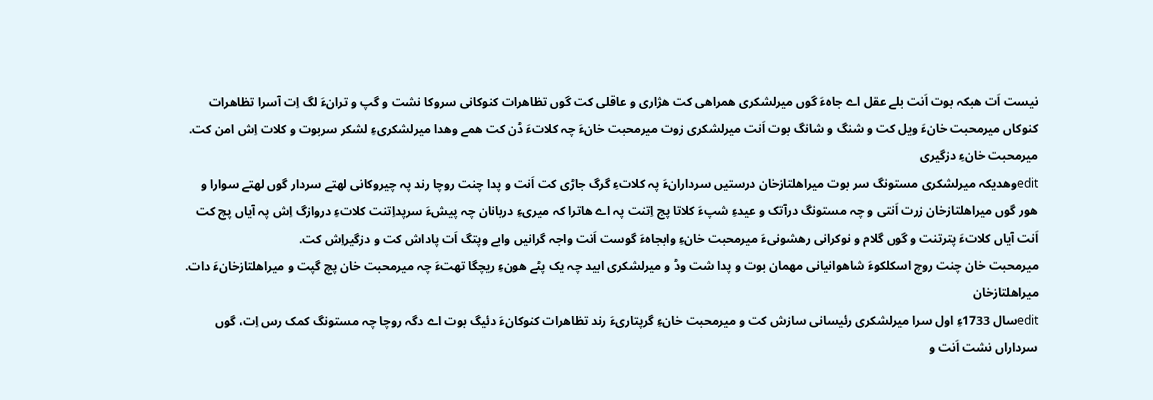نیست اَت ھبکہ بوت اَنت بلے عقل اے جاہءَ گوں میرلشکری ھمراھی کت ھژاری و عاقلی کت گوں تظاھرات کنوکانی سروکا نشت و گپ و ترانءَ لگ اِت آسرا تظاھرات کنوکاں میرمحبت خانءَ ویل کت و شنگ و شانگ بوت اَنت میرلشکری زوت میرمحبت خانءَ چہ کلاتءَ ڈن کت ھمے وھدا میرلشکریءِ لشکر سربوت و کلات اِش امن کت.
میرمحبت خانءِ دزگیری
editوھدیکہ میرلشکری مستونگ سر بوت میراھلتازخان درستیں سردارانءَ پہ کلاتءِ گرگ جاڑی کت اَنت و پدا چنت روچا رند پہ چیروکانی لھتے سردار گوں لھتے سوارا و ھور گوں میراھلتازخان زرت اَنتی و چہ مستونگ درآتک و عیدءِ شپءَ کلاتا پج اِتنت پہ اے ھاترا کہ میریءِ دربانان چہ پیشءَ سرپداِتنت کلاتءِ دروازگ اِش پہ آیاں پچ کت اَنت آیاں کلاتءَ پترتنت و گوں گلام و نوکرانی رھشونیءَ میرمحبت خانءِ وابجاہءَ گوست اَنت واجہ گرانیں وابے وپتگ اَت پاداش کت و دزگیراِش کت.
میرمحبت خان چنت روچ اسکلکوءَ شاھوانیانی مھمان بوت و پدا شت وڈ و میرلشکری ابید چہ یک پٹے ھونءِ ریچگا تھتءَ چہ میرمحبت خان پچ گپت و میراھلتازخانءَ دات.
میراھلتازخان
editسال 1733ءِ اول سرا میرلشکری رئیسانی سازش کت و میرمحبت خانءِ گرپتاریءَ رند تظاھرات کنوکانءَ دئیگ بوت اے دگہ روچا چہ مستونگ کمک رس اِت، گوں سرداراں نشت اَنت و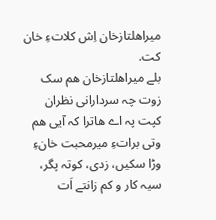میراھلتازخان اِش کلاتءِ خان کت.
بلے میراھلتازخان ھم سک زوت چہ سردارانی نظران کپت پہ اے ھاترا کہ آیی ھم وتی براتءِ میرمحبت خانءِ وڑا سکیں، زدی، کوتہ پگر، سیہ کار و کم زانتے اَت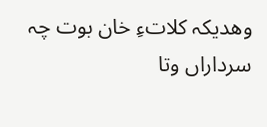وھدیکہ کلاتءِ خان بوت چہ سرداراں وتا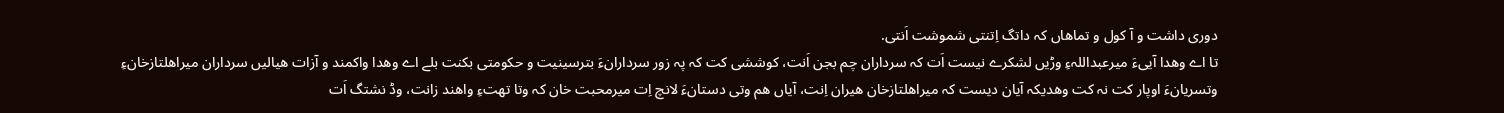دوری داشت و آ کول و تماھاں کہ داتگ اِتنتی شموشت اَنتی.
تا اے وھدا آییءَ میرعبداللہءِ وڑیں لشکرے نیست اَت کہ سرداران چم بجن اَنت، کوششی کت کہ پہ زور سردارانءَ بترسینیت و حکومتی بکنت بلے اے وھدا واکمند و آزات ھیالیں سرداران میراھلتازخانءِ وتسریانءَ اوپار کت نہ کت وھدیکہ آیان دیست کہ میراھلتازخان ھیران اِنت، آیاں ھم وتی دستانءَ لانچ اِت میرمحبت خان کہ وتا تھتءِ واھند زانت، وڈ نشتگ اَت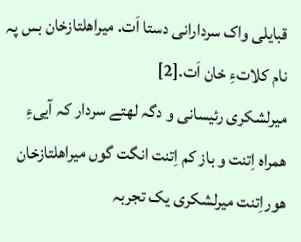قبایلی واک سردارانی دستا اَت. میراھلتازخان بس پہ نام کلاتءِ خان اَت.[2]
میرلشکری رئیسانی و دگہ لھتے سردار کہ آییءِ ھمراہ اِتنت و باز کم اِتنت انگت گوں میراھلتازخان ھوراِتنت میرلشکری یک تجربہ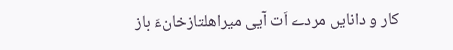کار و دانایں مردے اَت آیی میراھلتازخانءَ باز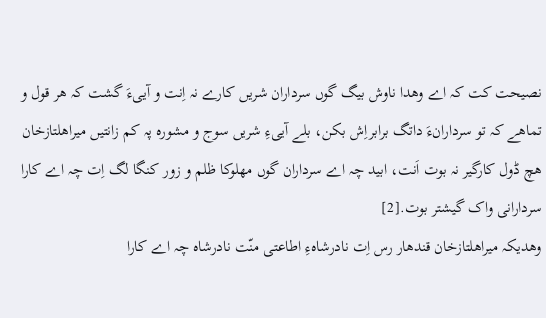نصیحت کت کہ اے وھدا ناوش بیگ گوں سرداران شریں کارے نہ اِنت و آییءَ گشت کہ ھر قول و تماھے کہ تو سردارانءَ داتگ برابراِش بکن، بلے آییءِ شریں سوج و مشورہ پہ کم زانتیں میراھلتازخان ھچ ڈول کارگیر نہ بوت اَنت، ابید چہ اے سرداران گوں مھلوکا ظلم و زور کنگا لگ اِت چہ اے کارا سردارانی واک گیشتر بوت.[2]
وھدیکہ میراھلتازخان قندھار رس اِت نادرشاہءِ اطاعتی منّت نادرشاہ چہ اے کارا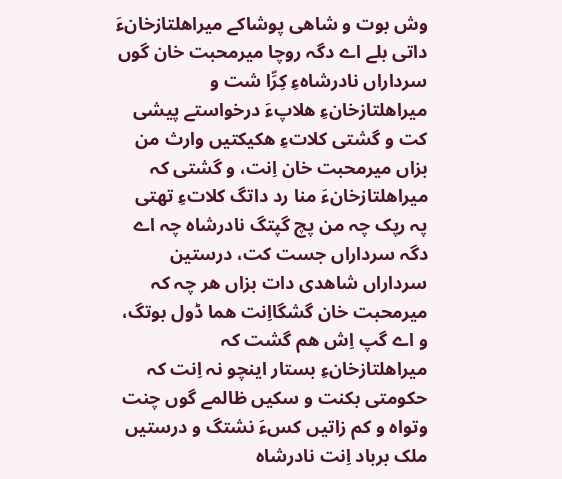وش بوت و شاھی پوشاکے میراھلتازخانءَ داتی بلے اے دگہ روچا میرمحبت خان گوں سرداراں نادرشاہءِ کِرِّا شت و میراھلتازخانءِ ھلاپءَ درخواستے پیشی کت و گشتی کلاتءِ ھکیکتیں وارث من بزاں میرمحبت خان اِنت، و گشتی کہ میراھلتازخانءَ منا رد داتگ کلاتءِ تھتی پہ رپک چہ من پچ گپتگ نادرشاہ چہ اے دگہ سرداراں جست کت، درستین سرداراں شاھدی دات بزاں ھر چہ کہ میرمحبت خان گشگااِنت ھما ڈول بوتگ، و اے گپ اِش ھم گشت کہ میراھلتازخانءِ بستار اینچو نہ اِنت کہ حکومتی بکنت و سکیں ظالمے گوں چنت وتواہ و کم زاتیں کسءَ نشتگ و درستیں ملک برباد اِنت نادرشاہ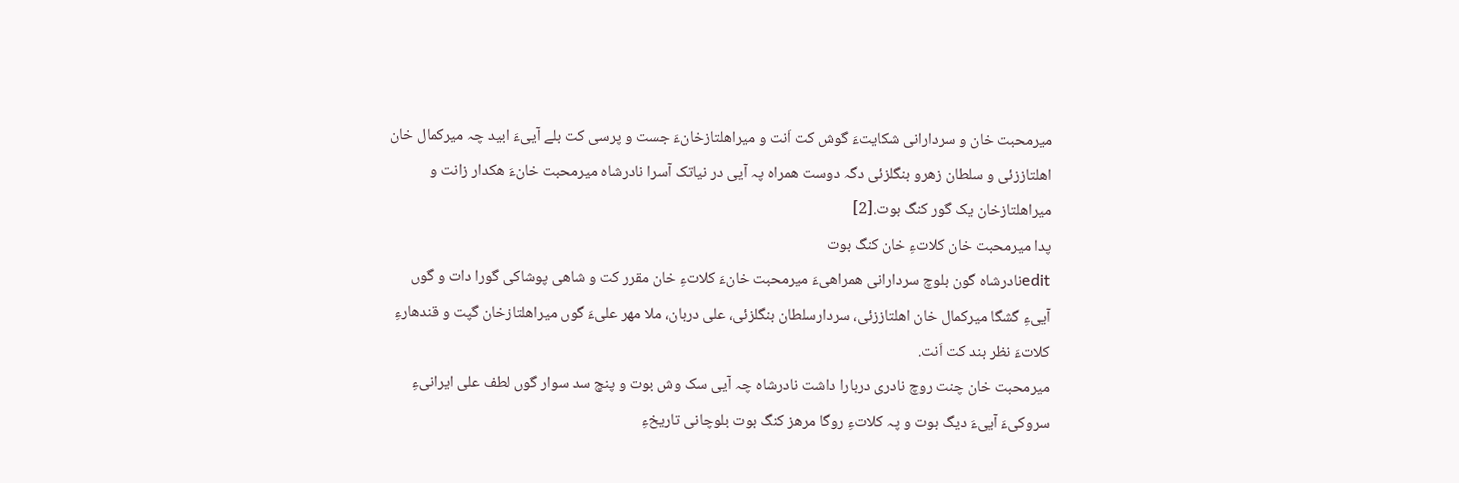میرمحبت خان و سردارانی شکایتءَ گوش کت اَنت و میراھلتازخانءَ جست و پرسی کت بلے آییءَ ابید چہ میرکمال خان اھلتاززئی و سلطان زھرو بنگلزئی دگہ دوست ھمراہ پہ آیی در نیاتک آسرا نادرشاہ میرمحبت خانءَ ھکدار زانت و میراھلتازخان یک گور کنگ بوت.[2]
پدا میرمحبت خان کلاتءِ خان کنگ بوت
editنادرشاہ گون بلوچ سردارانی ھمراھیءَ میرمحبت خانءَ کلاتءِ خان مقرر کت و شاھی پوشاکی گورا دات و گوں آییءِ گشگا میرکمال خان اھلتاززئی، سردارسلطان بنگلزئی، علی دربان، ملا مھر علیءَ گوں میراھلتازخان گپت و قندھارءِ کلاتءَ نظر بند کت اَنت.
میرمحبت خان چنت روچ نادری دربارا داشت نادرشاہ چہ آیی سک وش بوت و پنچ سد سوار گوں لطف علی ایرانیءِ سروکیءَ آییءَ دیگ بوت و پہ کلاتءِ روگا مرھز کنگ بوت بلوچانی تاریخءِ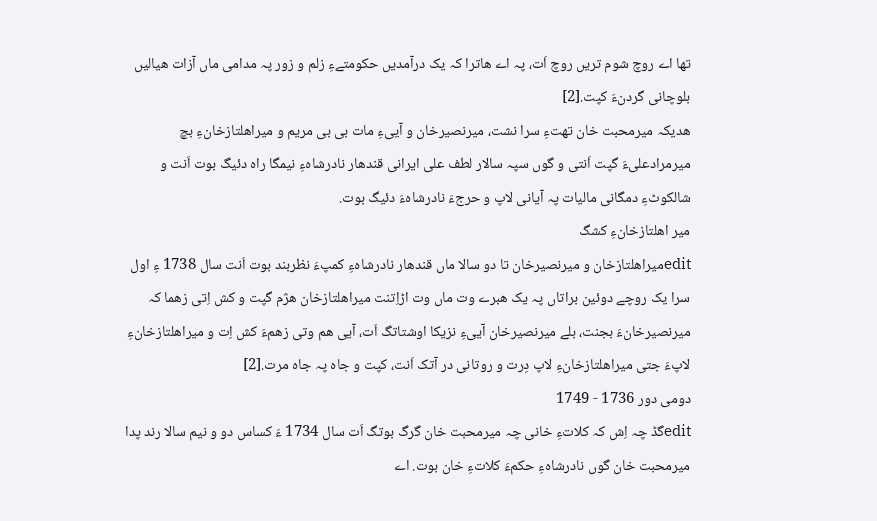تھا اے روچ شوم تریں روچ اَت، پہ اے ھاترا کہ یک درآمدیں حکومتےءِ زلم و زور پہ مدامی ماں آزات ھیالیں بلوچانی گردنءَ کپت.[2]
ھدیکہ میرمحبت خان تھتءِ سرا نشت، میرنصیرخان و آییءِ مات بی بی مریم و میراھلتازخانءِ بچ میرمرادعلیءَ گپت اَنتی و گوں سپہ سالار لطف علی ایرانی قندھار نادرشاہءِ نیمگا راہ دئیگ بوت اَنت و شالکوٹءِ دمگانی مالیات پہ آیانی لاپ و حرجءَ نادرشاہءَ دئيگ بوت.
میر اھلتازخانءِ کشگ
editمیراھلتازخان و میرنصیرخان تا دو سالا ماں قندھار نادرشاہءِ کمپءَ نظربند بوت اَنت سال 1738 ءِ اول سرا یک روچے دوئین براتاں پہ یک ھبرے وت ماں وت اڑاِتنت میراھلتازخان ھژم گپت و کش اِتی زھما کہ میرنصیرخانءَ بجنت، بلے میرنصیرخان آییءِ نزیکا اوشتاتگ اَت، آیی ھم وتی زھمءَ کش اِت و میراھلتازخانءِ لاپءَ جتی میراھلتازخانءِ لاپ دِرت و روتانی در آتک اَنت، کپت و جاہ پہ جاہ مرت.[2]
دومی دور 1736 - 1749
editگڈ چہ اِش کہ کلاتءِ خانی چہ میرمحبت خان گرگ بوتگ اَت سال 1734 ءَ کساس دو و نیم سالا رند پدا میرمحبت خان گوں نادرشاہءِ حکمءَ کلاتءِ خان بوت. اے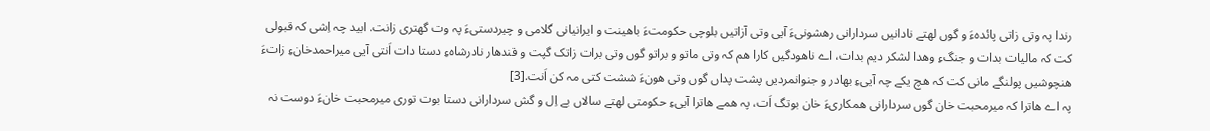رندا پہ وتی زاتی پائدہءَ و گوں لھتے نادانیں سردارانی رھشونیءَ آیی وتی آزاتیں بلوچی حکومتءَ باھینت و ایرانیانی گلامی و چیردستیءَ پہ وت گھتری زانت. ابید چہ اِشی کہ قبولی کت کہ مالیات بدات و جنگءِ وھدا لشکر دیم بدات، اے ناھودگیں کارا ھم کہ وتی ماتو و براتو گوں وتی برات زاتک گپت و قندھار نادرشاہءِ دستا دات اَنتی آیی میراحمدخانءِ زاتءَ ھنچوشیں پولنگے مانی کت کہ ھچ یکے چہ آییءِ بھادر و جنوانمردیں پشت پداں گوں وتی ھونءَ ششت کتی مہ کن اَنت.[3]
پہ اے ھاترا کہ میرمحبت خان گوں سردارانی ھمکاریءَ خان بوتگ اَت، پہ ھمے ھاترا آییءِ حکومتی لھتے سالاں بے اِل و گش سردارانی دستا بوت توری میرمحبت خانءَ دوست نہ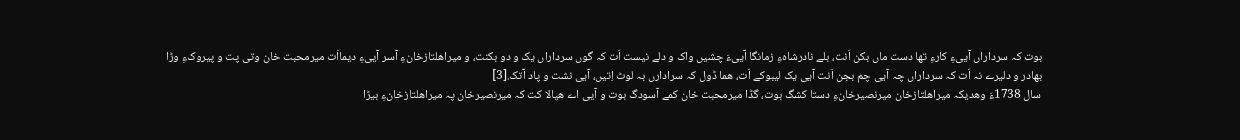بوت کہ سرداراں آییءِ کارءِ تھا دست ماں بکن اَنت، بلے نادرشاہءِ زمانگا آییءَ چشیں واک و دلے نیست اَت کہ گوں سرداراں یک و دو بکنت، و میراھلتازخانءِ آسر آییءِ دیمااَت میرمحبت خان وتی پت و پیروکءِ وڑا بھادر و دلیرے نہ اَت کہ سرداراں چہ آیی چم بجن اَنت آیی یک لیبوکے اَت، ھما ڈول کہ سرادارں بہ لوٹ اِتیں، آیی نشت و پاد آتک.[3]
سال 1738ءَ وھدیکہ میراھلتازخان میرنصیرخانءِ دستا کشگ بوت، گڈا میرمحبت خان کمے آسودگ بوت و آیی اے ھیالا کت کہ میرنصیرخان پہ میراھلتازخانءِ بیڑا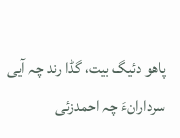پاھو دئیگ بیت، گڈا رند چہ آیی سردارانءَ چہ احمدزئی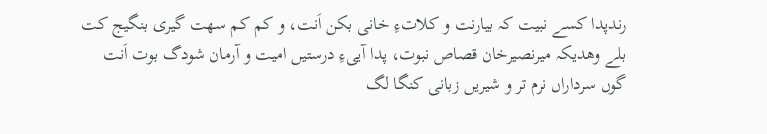رندپدا کسے نبیت کہ بیارنت و کلاتءِ خانی بکن اَنت، و کم کم سھت گیری بنگیج کت بلے وھدیکہ میرنصیرخان قصاص نبوت، پدا آییءِ درستیں امیت و آرمان شودگ بوت اَنت گوں سرداراں نرم تر و شیریں زبانی کنگا لگ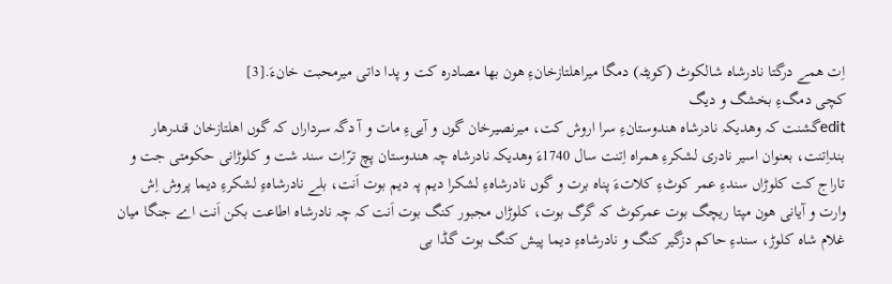اِت ھمے درگتا نادرشاہ شالکوٹ (کویٹہ) دمگا میراھلتازخانءِ ھون بھا مصادرہ کت و پدا داتی میرمحبت خانءَ.[3]
کچی دمگءِ بخشگ و دیگ
editگشنت کہ وھدیکہ نادرشاہ ھندوستانءِ سرا اروش کت، میرنصیرخان گوں و آییءِ مات و آ دگہ سرداراں کہ گوں اھلتازخان قندرھار بنداِتنت، بعنوان اسیر نادری لشکرءِ ھمراہ اِتنت سال 1740ءَ وھدیکہ نادرشاہ چہ ھندوستان پچ ترّاِت سند شت و کلوڑانی حکومتی جت و تاراج کت کلوڑاں سندءِ عمر کوٹءِ کلاتءَ پناہ برت و گوں نادرشاہءِ لشکرا دیم پہ دیم بوت اَنت، بلے نادرشاہءِ لشکرءِ دیما پروش اِش وارت و آیانی ھون مپتا ریچگ بوت عمرکوٹ کہ گرگ بوت، کلوڑاں مجبور کنگ بوت اَنت کہ چہ نادرشاہ اطاعت بکن اَنت اے جنگا میان غلام شاہ کلوڑ، سندءِ حاکم دزگیر کنگ و نادرشاہءِ دیما پیش کنگ بوت گڈا بی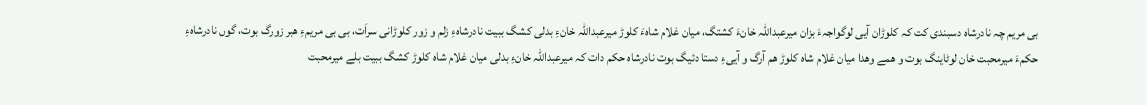بی مریم چہ نادرشاہ دسبندی کت کہ کلوڑان آیی لوگواجہءَ بزان میرعبداللہ خانءَ کشتگ، میان غلام شاہءَ کلوڑ میرعبداللہ خانءِ بدلی کشگ ببیت نادرشاہءِ زلم و زور کلوڑانی سراَت، بی بی مریمءِ ھبر زورگ بوت، گوں نادرشاہءِ حکمءَ میرمحبت خان لوٹاینگ بوت و ھمے وھدا میان غلام شاہ کلوڑ ھم آرگ و آییءِ دستا دئیگ بوت نادرشاہ حکم دات کہ میرعبداللہ خانءِ بدلی میان غلام شاہ کلوڑ کشگ ببیت بلے میرمحبت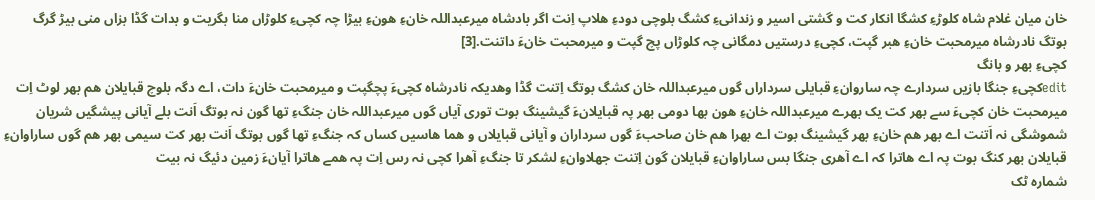خان میان غلام شاہ کلوڑءِ کشگا انکار کت و گشتی اسیر و زندانیءِ کشگ بلوچی دودءِ ھلاپ اِنت اگر بادشاہ میرعبداللہ خانءِ ھونءِ بیڑا چہ کچیءِ کلوڑاں منا بگریت و بدات گڈا بزاں منی بیڑ گرگ بوتگ نادرشاہ میرمحبت خانءِ ھبر گپت، کچیءِ درستیں دمگانی چہ کلوڑاں پچ گپت و میرمحبت خانءَ داتنت.[3]
کچیءِ بھر و بانگ
editکچیءِ جنگا بازیں سردارے چہ ساروانءِ قبایلی سرداراں گوں میرعبداللہ خان کشگ بوتگ اِتنت گڈا وھدیکہ نادرشاہ کچیءَ پچگپت و میرمحبت خانءَ دات، اے دگہ بلوچ قبایلان ھم بھر لوٹ اِت میرمحبت خان کچیءَ سے بھر کت یک بھرے میرعبداللہ خانءِ ھون بھا دومی بھر پہ قبایلانءَ گیشینگ بوت توری آیاں گوں میرعبداللہ خان جنگءِ تھا گون نہ بوتگ اَنت بلے آیانی پیشگیں شریان شموشگی نہ اَتنت اے بھر ھم خانءِ بھر گیشینگ بوت اے بھرا ھم خان صاحبءَ گوں سرداران و آیانی قبایلاں و ھما ھاسیں کساں کہ جنگءِ تھا گوں بوتگ اَنت بھر کت سیمی بھر ھم گوں ساراوانءِ قبایلان بھر کنگ بوت پہ اے ھاترا کہ اے آھری جنگا بس ساراوانءِ قبایلان گون اِتنت جھلاوانءِ لشکر تا جنگءِ آھرا کچی نہ رس اِت پہ ھمے ھاترا آیانءَ زمین دئیگ نہ بیت
شمارہ ٹک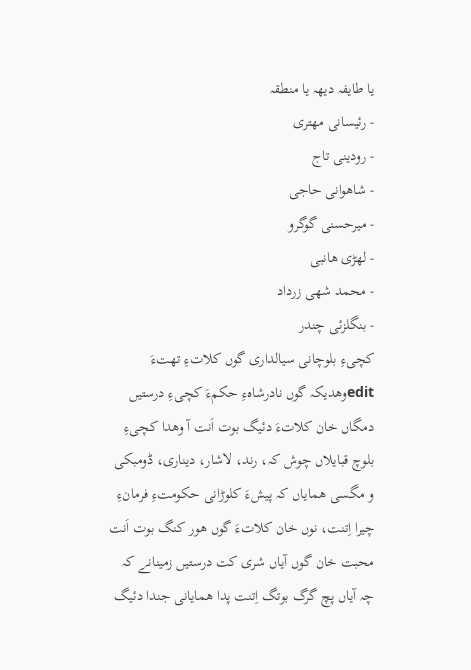یا طایفہ دیھہ یا منطقہ
- رئیسانی مھتری
- رودینی تاج
- شاھوانی حاجی
- میرحسنی گوگرو
- لھڑی ھانبی
- محمد شھی زرداد
- بنگلزئی چندر
کچیءِ بلوچانی سیالداری گوں کلاتءِ تھتءَ
editوھدیکہ گوں نادرشاہءِ حکمءَ کچیءِ درستیں دمگاں خان کلاتءَ دئیگ بوت اَنت آ وھدا کچیءِ بلوچ قبایلاں چوش کہ، رند، لاشار، دیناری، ڈومبکی و مگسی ھمایاں کہ پیشءَ کلوڑانی حکومتءِ فرمانءِ چیرا اِتنت، نوں خان کلاتءَ گوں ھور کنگ بوت اَنت محبت خان گوں آیاں شری کت درستیں زمینانے کہ چہ آیاں پچ گرگ بوتگ اِتنت پدا ھمایانی جندا دئیگ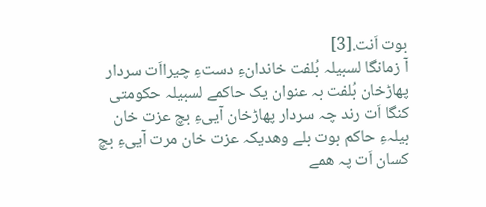بوت اَنت.[3]
آ زمانگا لسبیلہ بُلفت خاندانءِ دستءِ چیرااَت سردار پھاڑخان بُلفت بہ عنوان یک حاکمے لسبیلہ حکومتی کنگا اَت رند چہ سردار پھاڑخان آییءِ بچ عزت خان بیلہءِ حاکم بوت بلے وھدیکہ عزت خان مرت آییءِ بچ کسان اَت پہ ھمے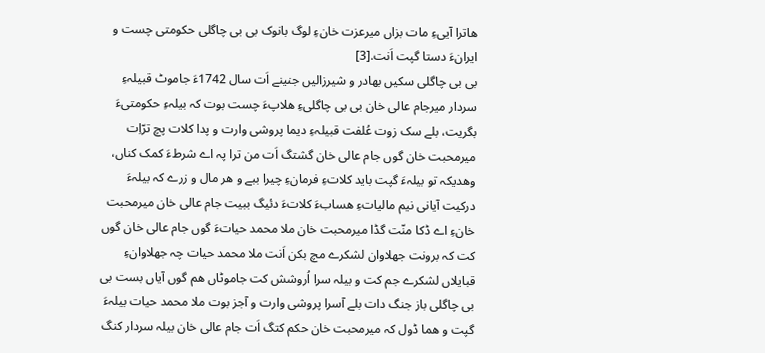ھاترا آییءِ مات بزاں میرعزت خانءِ لوگ بانوک بی بی چاگلی حکومتی چست و ایرانءَ دستا گپت اَنت.[3]
بی بی چاگلی سکیں بھادر و شیرزالیں جنینے اَت سال 1742ءَ جاموٹ قبیلہءِ سردار میرجام عالی خان بی بی چاگلیءِ ھلاپءَ چست بوت کہ بیلہءِ حکومتیءَ بگریت، بلے سک زوت عُلفت قبیلہءِ دیما پروشی وارت و پدا کلات پچ ترّاِت میرمحبت خان گوں جام عالی خان گشتگ اَت من ترا پہ اے شرطءَ کمک کناں، وھدیکہ تو بیلہءَ گپت باید کلاتءِ فرمانءِ چیرا ببے و ھر مال و زرے کہ بیلہءَ درکیت آیانی نیم مالیاتءِ ھسابءَ کلاتءَ دئيگ ببیت جام عالی خان میرمحبت خانءِ اے ڈکا منّت گڈا میرمحبت خان ملا محمد حیاتءَ گوں جام عالی خان گوں کت کہ برونت جھلاوان لشکرے مچ بکن اَنت ملا محمد حیات چہ جھلاوانءِ قبایلاں لشکرے جم کت و بیلہ سرا اُروشش کت جاموٹاں ھم گوں آیاں بست بی بی چاگلی باز جنگ دات بلے آسرا پروشی وارت و آجز بوت ملا محمد حیات بیلہءَ گپت و ھما ڈول کہ میرمحبت خان حکم کتگ اَت جام عالی خان بیلہ سردار کنگ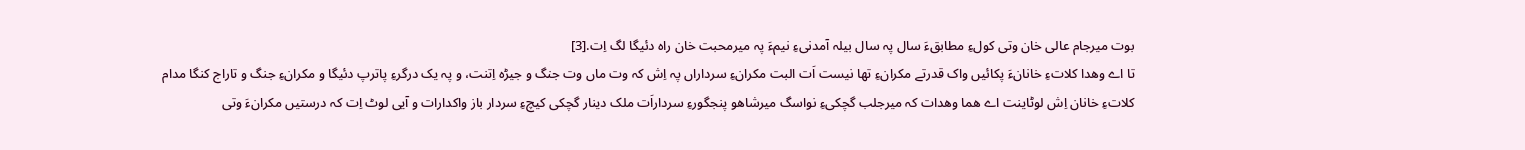بوت میرجام عالی خان وتی کولءِ مطابقءَ سال پہ سال بیلہ آمدنیءِ نیمءَ پہ میرمحبت خان راہ دئیگا لگ اِت.[3]
تا اے وھدا کلاتءِ خانانءَ پکائیں واک قدرتے مکرانءِ تھا نیست اَت البت مکرانءِ سرداراں پہ اِش کہ وت ماں وت جنگ و جیڑہ اِتنت، و پہ یک درگرءِ پاترپ دئیگا و مکرانءِ جنگ و تاراج کنگا مدام کلاتءِ خانان اِش لوٹاینت اے ھما وھدات کہ میرجلب گچکیءِ نواسگ میرشاھو پنجگورءِ سرداراَت ملک دینار گچکی کیچءِ سردار باز واکدارات و آیی لوٹ اِت کہ درستیں مکرانءَ وتی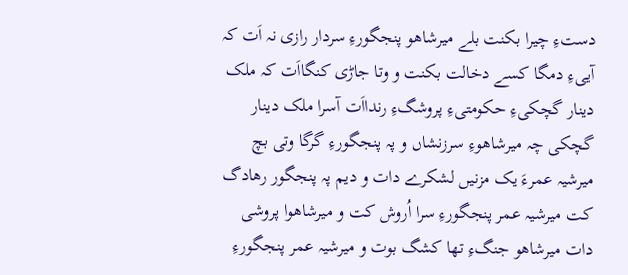دستءِ چیرا بکنت بلے میرشاھو پنجگورءِ سردار رازی نہ اَت کہ آییءِ دمگا کسے دخالت بکنت و وتا جاڑی کنگااَت کہ ملک دینار گچکیءِ حکومتیءِ پروشگءِ رندااَت آسرا ملک دینار گچکی چہ میرشاھوءِ سرزنشاں و پہ پنجگورءِ گرگا وتی بچ میرشیہ عمرءَ یک مزنیں لشکرے دات و دیم پہ پنجگور رھادگ کت میرشیہ عمر پنجگورءِ سرا اُروش کت و میرشاھوا پروشی دات میرشاھو جنگءِ تھا کشگ بوت و میرشیہ عمر پنجگورءِ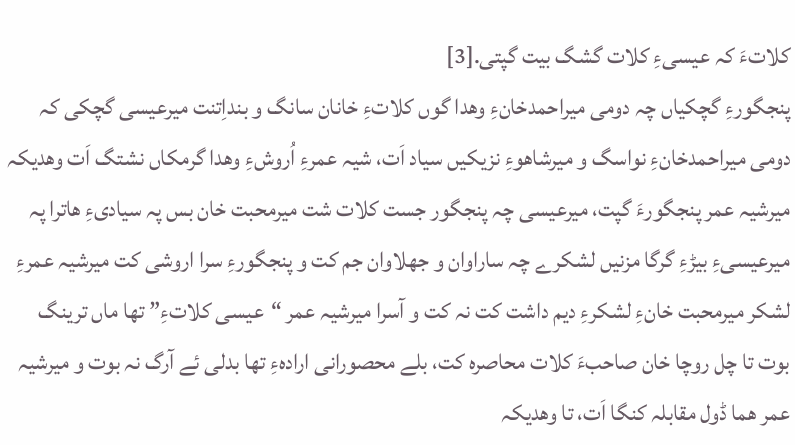کلاتءَ کہ عیسیءِ کلات گشگ بیت گپتی.[3]
پنجگورءِ گچکیاں چہ دومی میراحمدخانءِ وھدا گوں کلاتءِ خانان سانگ و بنداِتنت میرعیسی گچکی کہ دومی میراحمدخانءِ نواسگ و میرشاھوءِ نزیکیں سیاد اَت، شیہ عمرءِ اُروشءِ وھدا گرمکاں نشتگ اَت وھدیکہ میرشیہ عمر پنجگورءَ گپت، میرعیسی چہ پنجگور جست کلات شت میرمحبت خان بس پہ سیادیءِ ھاترا پہ میرعیسیءِ بیڑءِ گرگا مزنیں لشکرے چہ ساراوان و جھلاوان جم کت و پنجگورءِ سرا اروشی کت میرشیہ عمرءِ لشکر میرمحبت خانءِ لشکرءِ دیم داشت کت نہ کت و آسرا میرشیہ عمر “عیسی کلاتءِ” تھا ماں ترینگ بوت تا چل روچا خان صاحبءَ کلات محاصرہ کت، بلے محصورانی ارادہءِ تھا بدلی ئے آرگ نہ بوت و میرشیہ عمر ھما ڈول مقابلہ کنگا اَت، تا وھدیکہ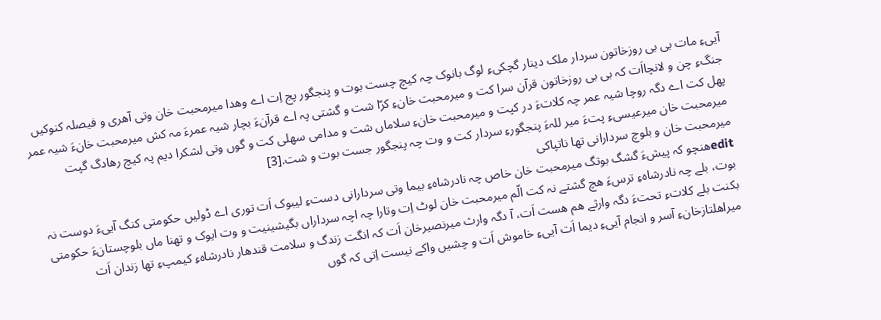آییءِ مات بی بی روزخاتون سردار ملک دینار گچکیءِ لوگ بانوک چہ کیچ چست بوت و پنجگور پج اِت اے وھدا میرمحبت خان وتی آھری و فیصلہ کنوکیں جنگءِ چن و لانچااَت کہ بی بی روزخاتون قرآن سرا کت و میرمحبت خانءِ کرّا شت و گشتی پہ اے قرآنءَ بچار شیہ عمرءَ مہ کش میرمحبت خانءَ شیہ عمر پھل کت اے دگہ روچا شیہ عمر چہ کلاتءَ در کپت و میرمحبت خانءِ سلاماں شت و مدامی سھلی کت و گوں وتی لشکرا دیم پہ کیچ رھادگ گپت میرمحبت خان میرعیسیءِ پتءَ میر للہءَ پنجگورءِ سردار کت و وت چہ پنجگور جست بوت و شت.[3]
میرمحبت خان و بلوچ سردارانی تھا ناتپاکی
editھنچو کہ پیشءَ گشگ بوتگ میرمحبت خان خاص چہ نادرشاہءِ بیما وتی سردارانی دستءِ لیبوک اَت توری اے ڈولیں حکومتی کنگ آییءَ دوست نہ بوت، بلے چہ نادرشاہءِ ترسءَ ھچ گشتے نہ کت الّم میرمحبت خان لوٹ اِت وتارا چہ اچہ سرداراں بگیشینیت و وت ایوک و تھنا ماں بلوچستانءَ حکومتی بکنت بلے کلاتءِ تحتءَ دگہ وارثے ھم ھست اَت، آ دگہ وارث میرنصیرخان اَت کہ انگت زندگ و سلامت قندھار نادرشاہءِ کیمپءِ تھا زندان اَت میراھلتازخانءِ آسر و انجام آییءِ دیما اَت آییءِ خاموش اَت و چشیں واکے نیست اِتی کہ گوں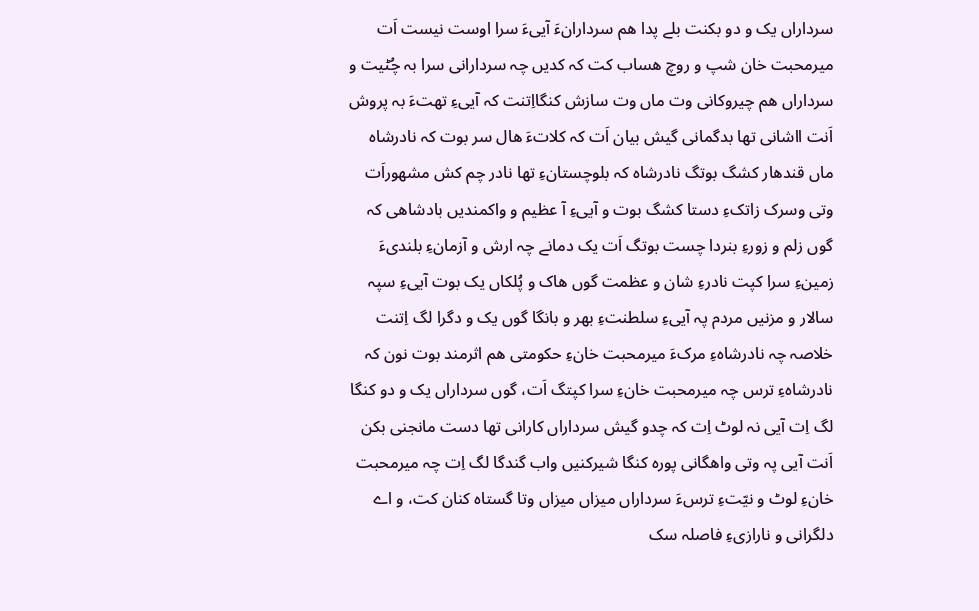سرداراں یک و دو بکنت بلے پدا ھم سردارانءَ آییءَ سرا اوست نیست اَت میرمحبت خان شپ و روچ ھساب کت کہ کدیں چہ سردارانی سرا بہ چُٹیت و سرداراں ھم چیروکانی وت ماں وت سازش کنگااِتنت کہ آییءِ تھتءَ بہ پروش اَنت ااشانی تھا بدگمانی گیش بیان اَت کہ کلاتءَ ھال سر بوت کہ نادرشاہ ماں قندھار کشگ بوتگ نادرشاہ کہ بلوچستانءِ تھا نادر چم کش مشھوراَت وتی وسرک زاتکءِ دستا کشگ بوت و آییءِ آ عظیم و واکمندیں بادشاھی کہ گوں زلم و زورءِ بنردا چست بوتگ اَت یک دمانے چہ ارش و آزمانءِ بلندیءَ زمینءِ سرا کپت نادرءِ شان و عظمت گوں ھاک و پُلکاں یک بوت آییءِ سپہ سالار و مزنیں مردم پہ آییءِ سلطنتءِ بھر و بانگا گوں یک و دگرا لگ اِتنت خلاصہ چہ نادرشاہءِ مرکءَ میرمحبت خانءِ حکومتی ھم اثرمند بوت نون کہ نادرشاہءِ ترس چہ میرمحبت خانءِ سرا کپتگ اَت، گوں سرداراں یک و دو کنگا لگ اِت آیی نہ لوٹ اِت کہ چدو گیش سرداراں کارانی تھا دست مانجنی بکن اَنت آیی پہ وتی واھگانی پورہ کنگا شیرکنیں واب گندگا لگ اِت چہ میرمحبت خانءِ لوٹ و نیّتءِ ترسءَ سرداراں میزاں میزاں وتا گستاہ کنان کت، و اے دلگرانی و نارازیءِ فاصلہ سک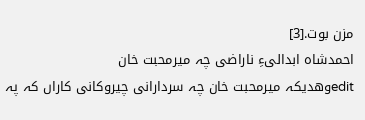مزن بوت.[3]
احمدشاہ ابدالیءِ ناراضی چہ میرمحبت خان
editوھدیکہ میرمحبت خان چہ سردارانی چیروکانی کاراں کہ پہ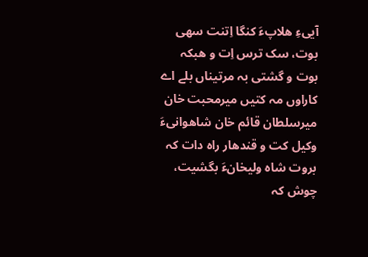آییءِ ھلاپءَ کنگا اِتنت سھی بوت، سک ترس اِت و ھبکہ بوت و گشتی بہ مرتیناں بلے اے کاراوں مہ کتیں میرمحبت خان میرسلطان قائم خان شاھوانیءَ وکیل کت و قندھار راہ دات کہ بروت شاہ ولیخانءَ بگشیت، چوش کہ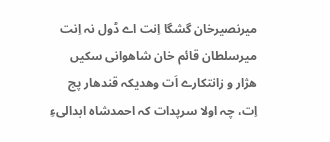میرنصیرخان گشگا اِنت اے ڈول نہ اِنت میرسلطان قائم خان شاھوانی سکیں ھژار و زانتکارے اَت وھدیکہ قندھار پج اِت، چہ اولا سرپدات کہ احمدشاہ ابدالیءِ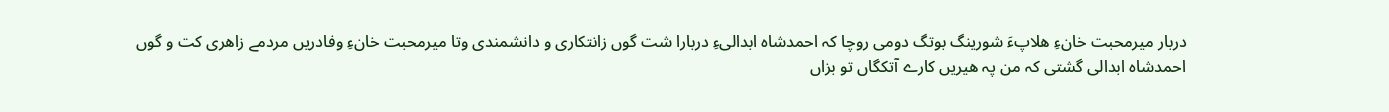دربار میرمحبت خانءِ ھلاپءَ شورینگ بوتگ دومی روچا کہ احمدشاہ ابدالیءِ دربارا شت گوں زانتکاری و دانشمندی وتا میرمحبت خانءِ وفادریں مردمے زاھری کت و گوں احمدشاہ ابدالی گشتی کہ من پہ ھیریں کارے آتکگاں تو بزاں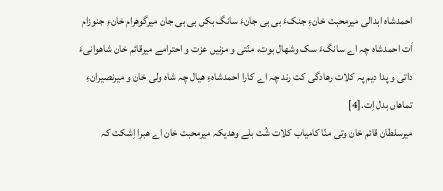احمدشاہ ابدالی میرمحبت خانءِ جنکءَ بی بی جانءَ سانگ بکں بی بی جان میرگوھرام خانءِ جنوزام اَت احمدشاہ چہ اے سانگءَ سک وشھال بوت، منّتی و مزنيں عزت و احترامے میرقائم خان شاھوانیءَ داتی و پدا دیم پہ کلات رھادگی کت رند چہ اے کارا احمدشاہءِ ھیال چہ شاہ ولی خان و میرنصیرانءِ تماھاں بدل اِت.[4]
میرسلطان قائم خان وتی منّا کامیاب کلات شُت بلے وھدیکہ میرمحبت خان اے ھبرا اِشکت کہ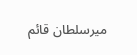میرسلطان قائم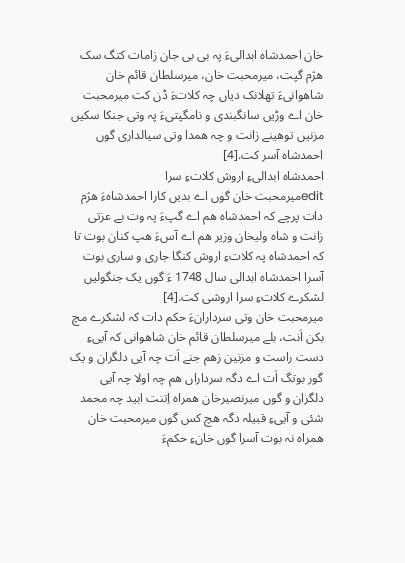خان احمدشاہ ابدالیءَ پہ بی بی جان زامات کتگ سک ھژم گپت، میرمحبت خان، میرسلطان قائم خان شاھوانیءَ تھلانک دیاں چہ کلاتءَ ڈن کت میرمحبت خان اے وڑیں سانگبندی و نامگپتیءَ پہ وتی جنکا سکیں مزنیں توھینے زانت و چہ ھمدا وتی سیالداری گوں احمدشاہ آسر کت.[4]
احمدشاہ ابدالیءِ اروش کلاتءِ سرا
editمیرمحبت خان گوں اے بدیں کارا احمدشاہءَ ھژم دات پرچے کہ احمدشاہ ھم اے گپءَ پہ وت بے عزتی زانت و شاہ ولیخان وزیر ھم اے آسءَ ھپ کنان بوت تا کہ احمدشاہ پہ کلاتءِ اروش کنگا جاری و ساری بوت آسرا احمدشاہ ابدالی سال 1748 ءَ گوں یک جنگولیں لشکرے کلاتءِ سرا اروشی کت.[4]
میرمحبت خان وتی سردارانءَ حکم دات کہ لشکرے مچ بکن اَنت، بلے میرسلطان قائم خان شاھوانی کہ آییءِ دست راست و مزنين زھم جنے اَت چہ آیی دلگران و یک گور بوتگ اَت اے دگہ سرداراں ھم چہ اولا چہ آیی دلگران و گوں میرنصیرخان ھمراہ اِتنت ابید چہ محمد شئی و آییءِ قبیلہ دگہ ھچ کس گوں میرمحبت خان ھمراہ نہ بوت آسرا گوں خانءِ حکمءَ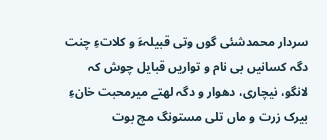سردار محمدشئی گوں وتی قبیلہءَ و کلاتءِ چنت دگہ کسانیں بی نام و تواریں قبایل چوش کہ لانگو، نیچاری، دھوار و دگہ لھتے میرمحبت خانءِ بیرک زرت و ماں تلی مستونگ مچ بوت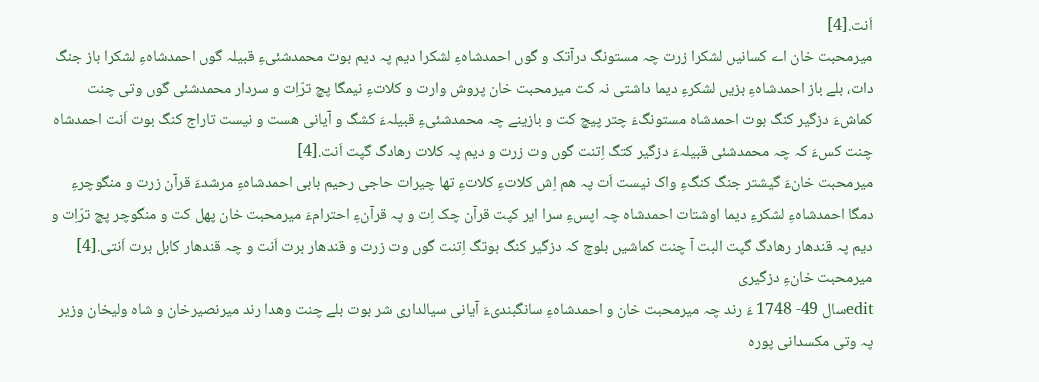اَنت.[4]
میرمحبت خان اے کسانیں لشکرا زرت چہ مستونگ درآتک و گوں احمدشاہءِ لشکرا دیم پہ دیم بوت محمدشئیءِ قبیلہ گوں احمدشاہءِ لشکرا باز جنگ دات، بلے باز احمدشاہءِ بزیں لشکرءِ دیما داشتی نہ کت میرمحبت خان پروش وارت و کلاتءِ نیمگا پچ ترّاِت و سردار محمدشئی گوں وتی چنت کماشءَ دزگیر کنگ بوت احمدشاہ مستونگءَ چتر پیچ کت و بازینے چہ محمدشئیءِ قبیلہءَ کشگ و آیانی ھست و نیست تاراج کنگ بوت اَنت احمدشاہ چنت کسءَ کہ چہ محمدشئی قبیلہءَ دزگیر کتگ اِتنت گوں وت زرت و دیم پہ کلات رھادگ گپت اَنت.[4]
میرمحبت خانءَ گیشتر جنگ کنگءِ واک نیست اَت پہ ھم اِش کلاتءِ کلاتءِ تھا چیرات حاجی رحیم بابی احمدشاہءِ مرشدءَ قرآن زرت و منگوچرءِ دمگا احمدشاہءِ لشکرءِ دیما اوشتات احمدشاہ چہ اپسءِ سرا ایر کپت قرآن چک اِت و پہ قرآنءِ احترامءَ میرمحبت خان پھل کت و منگوچر پچ ترّاِت و دیم پہ قندھار رھادگ گپت البت آ چنت کماشیں بلوچ کہ دزگیر کنگ بوتگ اِتنت گوں وت زرت و قندھار برت اَنت و چہ قندھار کابل برت اَنتی.[4]
میرمحبت خانءِ دزگیری
editسال 49- 1748 ءَ رند چہ میرمحبت خان و احمدشاہءِ سانگبندیءَ آیانی سیالداری شر بوت بلے چنت وھدا رند میرنصیرخان و شاہ ولیخان وزیر پہ وتی مکسدانی پورہ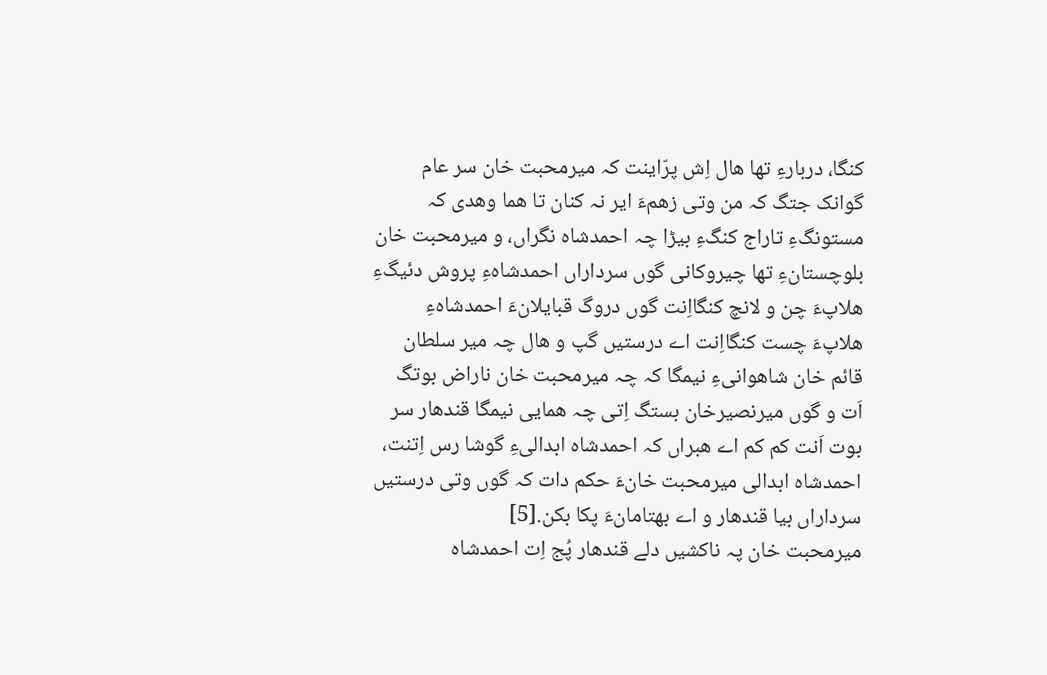کنگا، دربارءِ تھا ھال اِش پرّاینت کہ میرمحبت خان سر عام گوانک جتگ کہ من وتی زھمءَ ایر نہ کنان تا ھما وھدی کہ مستونگءِ تاراج کنگءِ بیڑا چہ احمدشاہ نگراں، و میرمحبت خان بلوچستانءِ تھا چیروکانی گوں سرداراں احمدشاہءِ پروش دئیگءِ ھلاپءَ چن و لانچ کنگااِنت گوں دروگ قبایلانءَ احمدشاہءِ ھلاپءَ چست کنگااِنت اے درستیں گپ و ھال چہ میر سلطان قائم خان شاھوانیءِ نیمگا کہ چہ میرمحبت خان ناراض بوتگ اَت و گوں میرنصیرخان بستگ اِتی چہ ھمایی نیمگا قندھار سر بوت اَنت کم کم اے ھبراں کہ احمدشاہ ابدالیءِ گوشا رس اِتنت، احمدشاہ ابدالی میرمحبت خانءَ حکم دات کہ گوں وتی درستیں سرداراں بیا قندھار و اے بھتامانءَ پکا بکن.[5]
میرمحبت خان پہ ناکشیں دلے قندھار پُج اِت احمدشاہ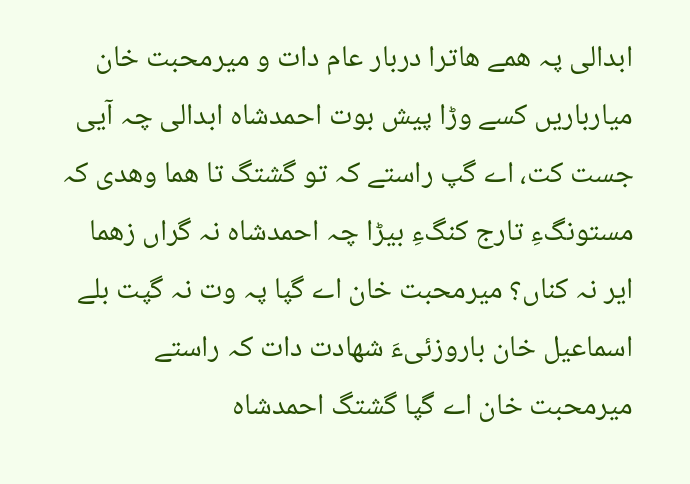ابدالی پہ ھمے ھاترا دربار عام دات و میرمحبت خان میارباریں کسے وڑا پیش بوت احمدشاہ ابدالی چہ آیی جست کت، اے گپ راستے کہ تو گشتگ تا ھما وھدی کہ مستونگءِ تارج کنگءِ بیڑا چہ احمدشاہ نہ گراں زھما ایر نہ کناں؟ میرمحبت خان اے گپا پہ وت نہ گپت بلے اسماعیل خان باروزئیءَ شھادت دات کہ راستے میرمحبت خان اے گپا گشتگ احمدشاہ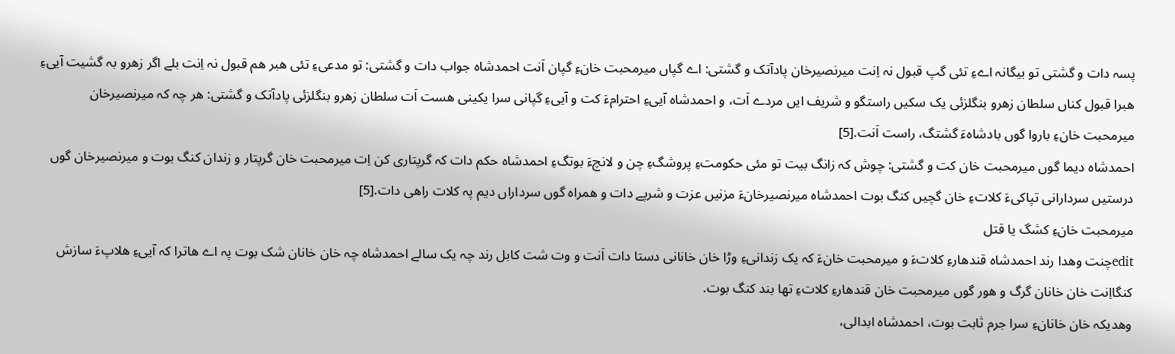پسہ دات و گشتی تو بیگانہ اےءِ تئی گپ قبول نہ اِنت میرنصیرخان پادآتک و گشتی: اے گپاں میرمحبت خانءِ گپان اَنت احمدشاہ جواب دات و گشتی: تو مدعیءِ تئی ھبر ھم قبول نہ اِنت بلے اگر زھرو بہ گشیت آییءِ ھبرا قبول کناں سلطان زھرو بنگلزئی یک سکیں راستگو و شریف ایں مردے اَت، و احمدشاہ آییءِ احترامءَ کت و آییءِ گپانی سرا یکینی ھست اَت سلطان زھرو بنگلزئی پادآتک و گشتی: ھر چہ کہ میرنصیرخان میرمحبت خانءِ باروا گوں بادشاہءَ گشتگ، راست اَنت.[5]
احمدشاہ دیما گوں میرمحبت خان کت و گشتی: چوش کہ زانگ بیت تو مئی حکومتءِ پروشگءِ چن و لانچءَ بوتگءِ احمدشاہ حکم دات کہ گرپتاری کن اِت میرمحبت خان گرپتار و زندان کنگ بوت و میرنصیرخان گوں درستیں سردارانی تپاکیءَ کلاتءِ خان گچیں کنگ بوت احمدشاہ میرنصیرخانءَ مزنیں عزت و شرپے دات و ھمراہ گوں سرداراں دیم پہ کلات راھی دات.[5]
میرمحبت خانءِ کشگ یا قتل
editچنت وھدا رند احمدشاہ قندھارءِ کلاتءَ و میرمحبت خانءَ کہ یک زندانیءِ وڑا خان خانانی دستا دات اَنت و وت شت کابل رند چہ یک سالے احمدشاہ چہ خان خانان شک بوت پہ اے ھاترا کہ آییءِ ھلاپءَ سازش کنگااِنت خان خانان گرگ و ھور گوں میرمحبت خان قندھارءِ کلاتءِ تھا بند کنگ بوت.
وھدیکہ خان خانانءِ سرا جرم ثابت بوت، احمدشاہ ابدالی،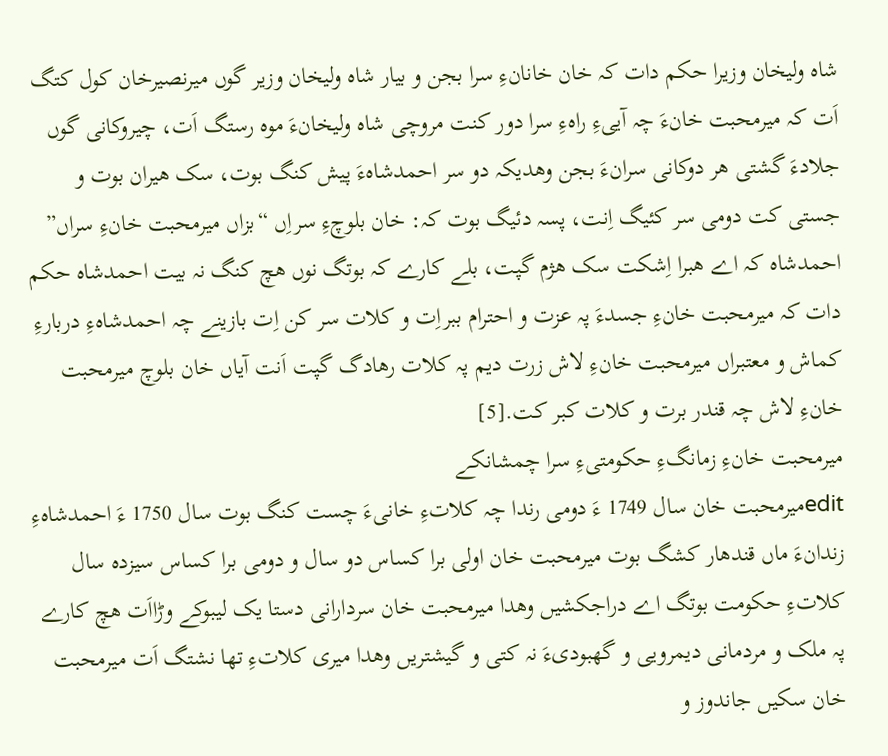شاہ ولیخان وزیرا حکم دات کہ خان خانانءِ سرا بجن و بیار شاہ ولیخان وزیر گوں میرنصیرخان کول کتگ اَت کہ میرمحبت خانءَ چہ آییءِ راہءِ سرا دور کنت مروچی شاہ ولیخانءَ موہ رستگ اَت، چیروکانی گوں جلادءَ گشتی ھر دوکانی سرانءَ بجن وھدیکہ دو سر احمدشاہءَ پیش کنگ بوت، سک ھیران بوت و جستی کت دومی سر کئیگ اِنت، پسہ دئیگ بوت کہ: خان بلوچءِ سراِں “بزاں میرمحبت خانءِ سراں” احمدشاہ کہ اے ھبرا اِشکت سک ھژم گپت، بلے کارے کہ بوتگ نوں ھچ کنگ نہ بیت احمدشاہ حکم دات کہ میرمحبت خانءِ جسدءَ پہ عزت و احترام ببراِت و کلات سر کن اِت بازینے چہ احمدشاہءِ دربارءِ کماش و معتبراں میرمحبت خانءِ لاش زرت دیم پہ کلات رھادگ گپت اَنت آیاں خان بلوچ میرمحبت خانءِ لاش چہ قندر برت و کلات کبر کت.[5]
میرمحبت خانءِ زمانگءِ حکومتیءِ سرا چمشانکے
editمیرمحبت خان سال 1749 ءَ دومی رندا چہ کلاتءِ خانیءَ چست کنگ بوت سال 1750 ءَ احمدشاہءِ زندانءَ ماں قندھار کشگ بوت میرمحبت خان اولی برا کساس دو سال و دومی برا کساس سیزدہ سال کلاتءِ حکومت بوتگ اے دراجکشیں وھدا میرمحبت خان سردارانی دستا یک لیبوکے وڑااَت ھچ کارے پہ ملک و مردمانی دیمرویی و گھبودیءَ نہ کتی و گیشتریں وھدا میری کلاتءِ تھا نشتگ اَت میرمحبت خان سکیں جاندوز و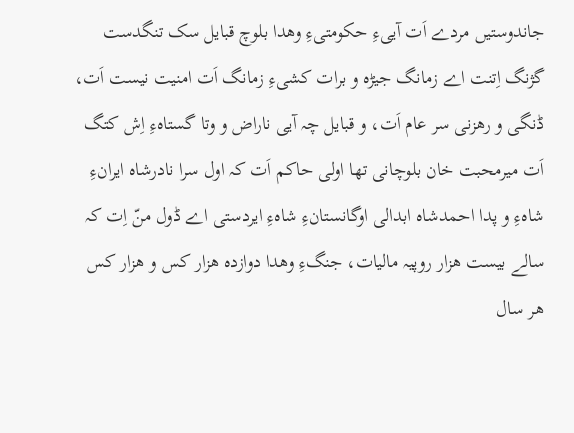جاندوستیں مردے اَت آییءِ حکومتیءِ وھدا بلوچ قبایل سک تنگدست گژنگ اِتنت اے زمانگ جیڑہ و برات کشیءِ زمانگ اَت امنیت نیست اَت، ڈنگی و رھزنی سر عام اَت، و قبایل چہ آیی ناراض و وتا گستاہءِ اِش کتگ اَت میرمحبت خان بلوچانی تھا اولی حاکم اَت کہ اول سرا نادرشاہ ایرانءِ شاہءِ و پدا احمدشاہ ابدالی اوگانستانءِ شاہءِ ایردستی اے ڈول منّ اِت کہ سالے بیست ھزار روپیہ مالیات، جنگءِ وھدا دوازدہ ھزار کس و ھزار کس ھر سال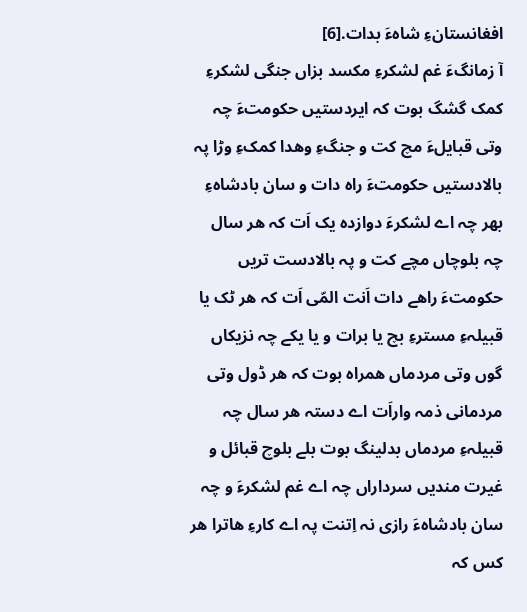افغانستانءِ شاہءَ بدات.[6]
آ زمانگءَ غم لشکرءِ مکسد بزاں جنگی لشکرءِ کمک گشگ بوت کہ ایردستیں حکومتءَ چہ وتی قبایلءَ مچ کت و جنگءِ وھدا کمکءِ وڑا پہ بالادستیں حکومتءَ راہ دات و سان بادشاہءِ بھر چہ اے لشکرءَ دوازدہ یک اَت کہ ھر سال چہ بلوچاں مچے کت و پہ بالادست تریں حکومتءَ راھے دات اَنت المّی اَت کہ ھر ٹک یا قبیلہءِ مسترءِ بچ یا برات و یا یکے چہ نزیکاں گوں وتی مردماں ھمراہ بوت کہ ھر ڈول وتی مردمانی ذمہ واراَت اے دستہ ھر سال چہ قبیلہءِ مردماں بدلینگ بوت بلے بلوچ قبائل و غیرت مندیں سرداراں چہ اے غم لشکرءَ و چہ سان بادشاہءَ رازی نہ اِتنت پہ اے کارءِ ھاترا ھر کس کہ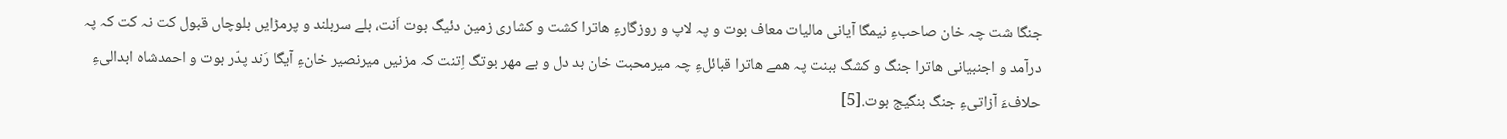جنگا شت چہ خان صاحبءِ نیمگا آیانی مالیات معاف بوت و پہ لاپ و روزگارءِ ھاترا کشت و کشاری زمین دئیگ بوت اَنت، بلے سربلند و پرمڑایں بلوچاں قبول کت نہ کت کہ پہ درآمد و اجنبیانی ھاترا جنگ و کشگ ببنت پہ ھمے ھاترا قبائلءِ چہ میرمحبت خان بد دل و بے مھر بوتگ اِتنت کہ مزنیں میرنصیر خانءِ آیگا رَند پدّر بوت و احمدشاہ ابدالیءِ حلافءَ آزاتیءِ جنگ بنگيج بوت.[5]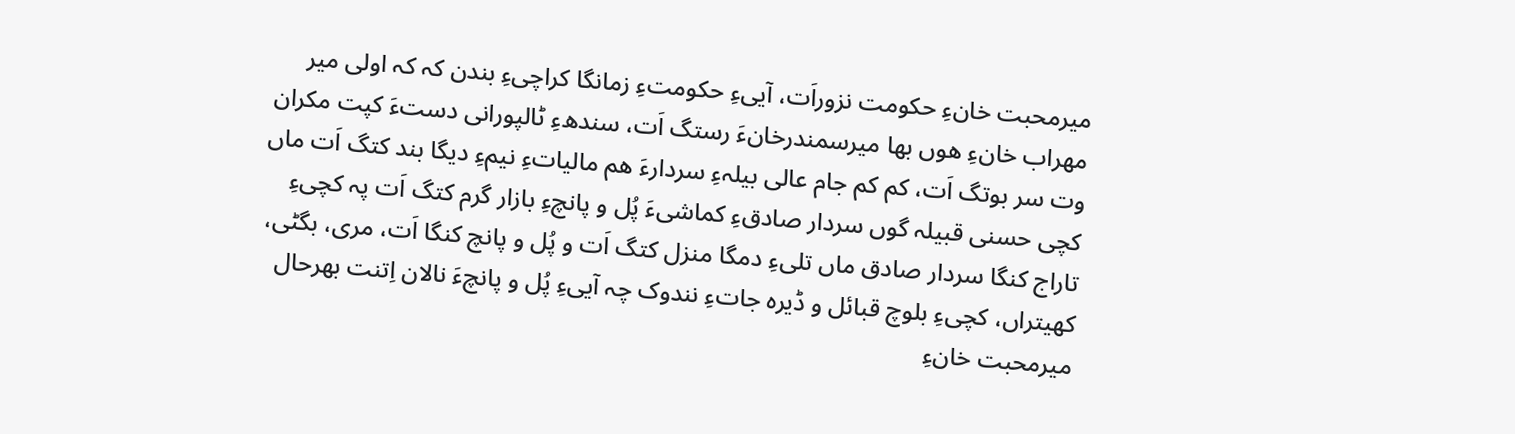میرمحبت خانءِ حکومت نزوراَت، آییءِ حکومتءِ زمانگا کراچیءِ بندن کہ کہ اولی میر مھراب خانءِ ھوں بھا میرسمندرخانءَ رستگ اَت، سندھءِ ٹالپورانی دستءَ کپت مکران وت سر بوتگ اَت، کم کم جام عالی بیلہءِ سردارءَ ھم مالیاتءِ نیمءِ دیگا بند کتگ اَت ماں کچی حسنی قبیلہ گوں سردار صادقءِ کماشیءَ پُل و پانچءِ بازار گرم کتگ اَت پہ کچیءِ تاراج کنگا سردار صادق ماں تلیءِ دمگا منزل کتگ اَت و پُل و پانچ کنگا اَت، مری، بگٹی، کھیتراں، کچیءِ بلوچ قبائل و ڈیرہ جاتءِ نندوک چہ آییءِ پُل و پانچءَ نالان اِتنت بھرحال میرمحبت خانءِ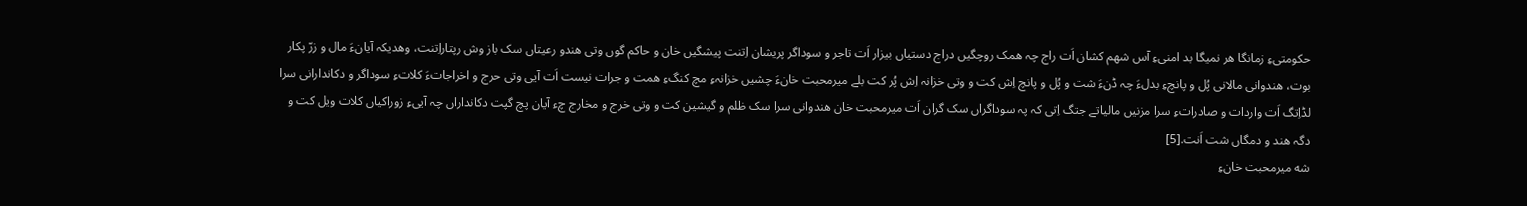حکومتیءِ زمانگا ھر نمیگا بد امنیءِ آس شھم کشان اَت راج چہ ھمک روچگیں دراج دستیاں بیزار اَت تاجر و سوداگر پریشان اِتنت پیشگيں خان و حاکم گوں وتی ھندو رعیتاں سک باز وش رپتاراِتنت، وھدیکہ آیانءَ مال و زرّ پکار بوت، ھندوانی مالانی پُل و پانچءِ بدلءَ چہ ڈنءَ شت و پُل و پانچ اِش کت و وتی خزانہ اِش پُر کت بلے میرمحبت خانءَ چشیں خزانہءِ مچ کنگءِ ھمت و جرات نیست اَت آیی وتی حرج و اخراجاتءَ کلاتءِ سوداگر و دکاندارانی سرا لڈاِتگ اَت واردات و صادراتءِ سرا مزنیں مالیاتے جتگ اِتی کہ پہ سوداگراں سک گران اَت میرمحبت خان ھندوانی سرا سک ظلم و گیشین کت و وتی خرج و مخارج چء آیان پچ گپت دکانداراں چہ آییءِ زوراکیاں کلات ویل کت و دگہ ھند و دمگاں شت اَنت.[5]
شه میرمحبت خانءِ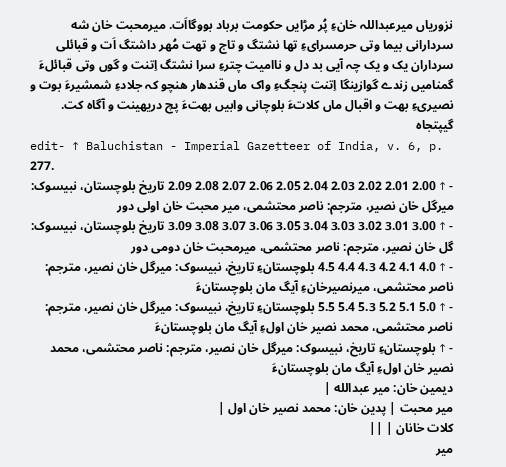نزوریاں میرعبداللہ خانءِ پُر مڑایں حکومت برباد بووگااَت. میرمحبت خان شه سردارانی بیما وتی حرمسرایءِ تھا نشتگ و تاج و تھت مُھر داشتگ اَت و قبائلی سرداران یک و یک چہ آیی بد دل و ناامیت چترءِ سرا نشتگ اِتنت و گوں وتی قبائلءَ گمنامیں زندے گوازینگا اِتنت پنجگءِ واک ماں قندھار ھنچو کہ جلادءِ شمشیرءَ بوت و نصیریءِ بھت و اقبال ماں کلاتءَ بلوچانی وابیں بھتءَ پچ دریھینت و آگاہ کت.
گیپتجاه
edit- ↑ Baluchistan - Imperial Gazetteer of India, v. 6, p. 277.
- ↑ 2.00 2.01 2.02 2.03 2.04 2.05 2.06 2.07 2.08 2.09 تاریخ بلوچستان، نبیسوک: میرگل خان نصیر، مترجم: ناصر محتشمی، میر محبت خان اولی دور
- ↑ 3.00 3.01 3.02 3.03 3.04 3.05 3.06 3.07 3.08 3.09 تاریخ بلوچستان، نبیسوک: گل خان نصیر، مترجم: ناصر محتشمی، میرمحبت خان دومی دور
- ↑ 4.0 4.1 4.2 4.3 4.4 4.5 بلوچستانءِ تاریخ، نبیسوک: میرگل خان نصیر، مترجم: ناصر محتشمی، میرنصیرخانءِ آیگ مان بلوچستانءَ
- ↑ 5.0 5.1 5.2 5.3 5.4 5.5 بلوچستانءِ تاریخ، نبیسوک: میرگل خان نصیر، مترجم: ناصر محتشمی، محمد نصیر خان اولءِ آیگ مان بلوچستانءَ
- ↑ بلوچستانءِ تاریخ، نبیسوک: میرگل خان نصیر، مترجم: ناصر محتشمی، محمد نصیر خان اولءِ آیگ مان بلوچستانءَ
دیمین خان: میر عبدالله |
میر محبت | پدین خان: محمد نصیر خان اول |
کلات خانان | ||
میر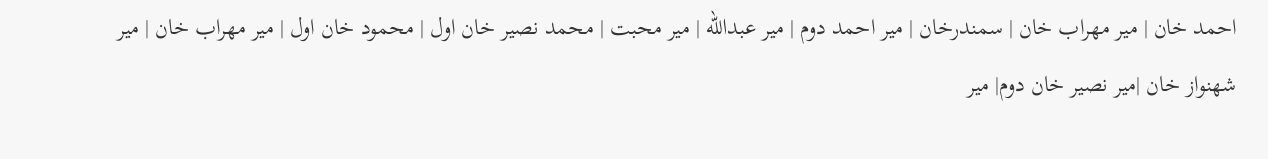احمد خان | میر مهراب خان | سمندرخان | میر احمد دوم | میر عبدالله | میر محبت | محمد نصیر خان اول | محمود خان اول | میر مهراب خان | میر شهنواز خان |میر نصیر خان دوم| میر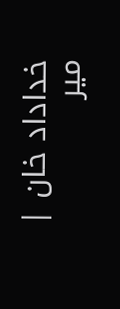خداداد خان | میر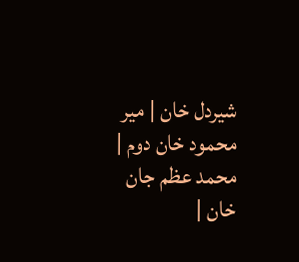شیردل خان | میر محمود خان دوم | محمد عظم جان خان |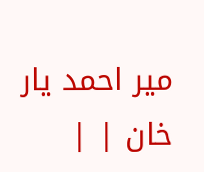میر احمد یار خان | |